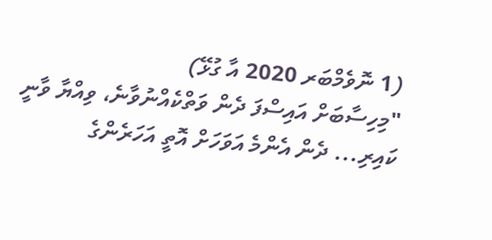(1 ނޮވެމްބަރ 2020 އާ ގުޅޭ)
"މިހިސާބަށް އައިސްފަ ދެން ވަތްކެއްނުވާނެ، ވިއްޔާ ވާނީ ކައިރި... ދެން އެންމެ އަވަހަށް އޮތީ އަހަރެންގެ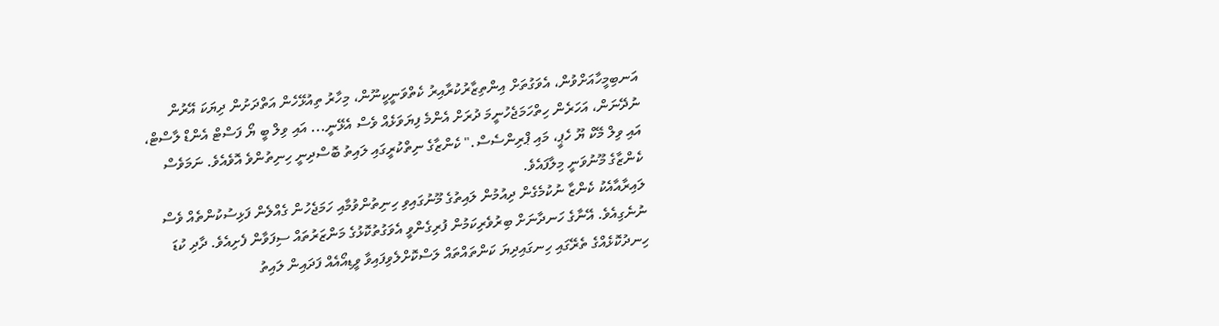އަނބިމީހާއަށްވުން، އެވަގުތަށް އިންތިޒާރުކުރާއިރު ކެތްވަނީކީނޫން، މިހާރު ތިއުޅޭހެން އަތްދަށުން ދިޔަކަ އޭރުން ނުދޭނަން، އަހަރެން ހިތްހަމަޖެހުނީމަ ދުރަށް އެންމެ ފިޔަވަޅެއް ވެސް އެޅޭނީ... އައި ވިލް ބީ ޔޯ ފަސްޓް އެންޑް ލާސްޓް، އައި ވިލް މޭކް ޔޫ ހެޕީ، މައި ޕްރިންސެސް." ކެންޒާގެ ނިތްކުރީގައި ލައިތު ބޮސްދިނީ ހިނިތުންވެ އޮވެއެވެ. ނަމަވެސް ކެންޒާގެ މޫނުވަނީ މިލާފައެވެ.
ލައިރާއާއެކު ކެންޒާ ނުކުމެގެން ދިއުމުން ލައިތުގެ މޫނުގައިވި ހިނިތުންވުމާއި ހަމަޖެހުން ގެއްލެން ފަޅިސުކުންތެއް ވެސް ނުނެގިއެވެ. އޭނާގެ ހަނދާނަށް ބިރުވެރިކަމުން ފުރިގެންވީ އެވަގުތުކޮޅުގެ މަންޒަރުތައް ސިފަވާން ފެށިއެވެ. ދާދި ކުޑަ ހިނދުކޮޅެއްގެ ތެރޭގައި ހިނގައިދިޔަ ކަންތައްތައް ލަސްކޮށްލެވިފައިވާ ވީޑިއޯއެއް ފަދައިން ލައިތު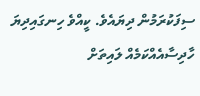ސިފަކުރަމުން ދިޔައެވެ. ކީއްވެ ހިނގައިދިޔަ ހާދިސާއެއްކަމެއް ލައިތަށް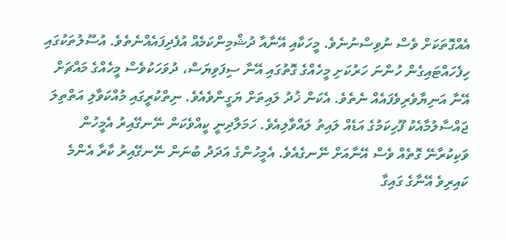އެއްގޮތަކަށް ވެސް ނުވިސްނުނެވެ. މީހަކާއި އޭނާއާ ދުޝްމިންކަމެއް އުފެދިފައެއްނެތެވެ. އުސޫލުތަކުގައި ހިފެހައްޓައިގެން ހުންނަ ހަރުކަށި މީހެއްގެ ގޮތުގައި އޭނާ ސިފަވިޔަސް، ދުވަހަކުވެސް މީހެއްގެ މައްޗަށް އޭނާ އަނިޔާވެރިވެފައެއް ނެތެވެ. އެކަން ޚުދު ލައިތަށް ޔަގީންވެއެވެ. ނިތްކުރީގައި މުއްކަވާލި އަތްތިލަ ޖައްސާލުމާއެކު ފޫހިކަމުގެ އަޑެއް ލައިތު ލައްވާލިއެވެ. ހަމަލާދިނީ ކީއްވެކަން ނޭނގޭއިރު އެމީހުން ވަކިކުރާނޭ ގޮތެއް ވެސް އޭނާއަށް ނޭނގެއެވެ. އެމީހުންގެ އަދަދު ބުނަން ނޭނގޭއިރު ކާރާ އެންމެ ކައިރިވެ އޭނާގެ ގައިގާ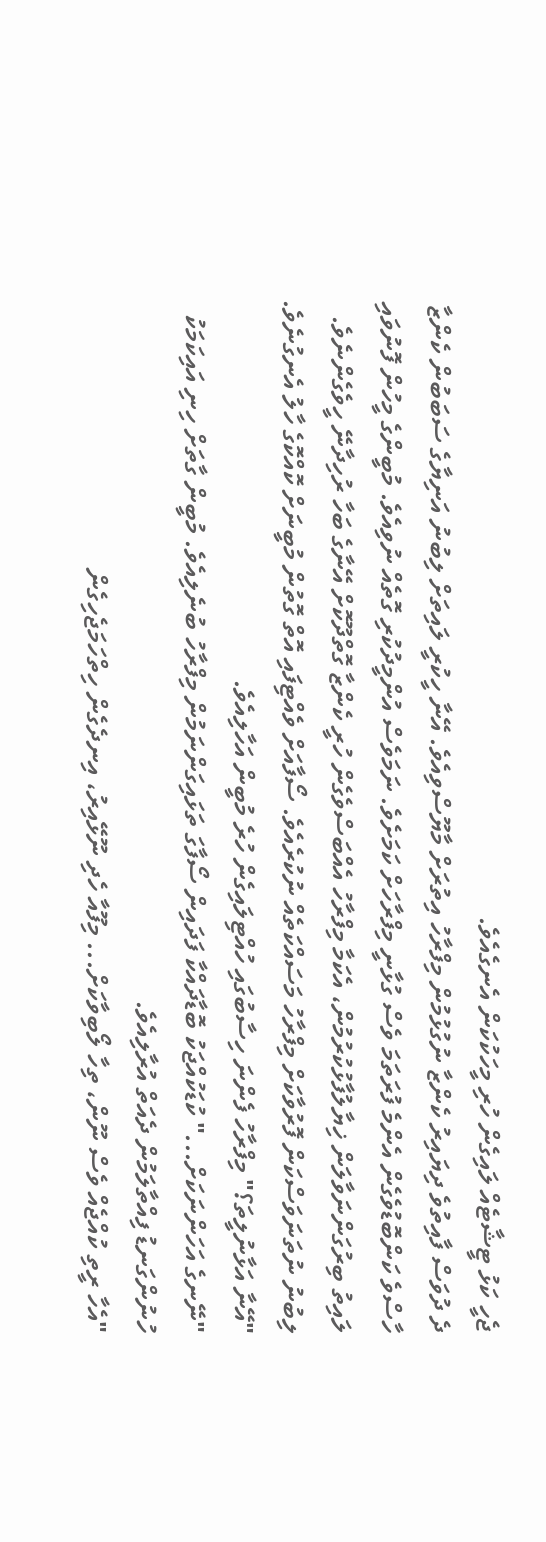ޖެހީ ކަޅު ޓީޝާޓެއް ލައިގެން ހުރި މީހަކުކަން އެނގެއެވެ.
ދެ ދުވަސް ފާއިތުވެ ދިޔައިރު ކެންޒާ ނުގުޅުމުން މިފްރާހު އިތުރަށް މާޔޫސްވިއެވެ. އޭނާ ހީކުރީ ލައިތަށް ލިބުނު އަނިޔާގެ ސަބަބުން ކެންޒާ ހާސްވެ ކަންބޮޑުވެގެން އެންމެ ފުރަތަމަ ވެސް ގުޅާނީ މިފްރާހަށް ކަމަށެވެ. ނަމަވެސް އުންމީދުކުރި ގޮތެއް ނުވިއެވެ. މުބީންގެ މީހުން ފޮނުވައި ލައިތު ބިރުގަންނަވާލަން ޚިޔާލުފާޅުކުރުމުން، އެކަމާ މިފްރާހު އެއްބަސްވެގެން ހުރީ ކެންޒާ ގޮތްދޫކޮށް އޭނާގެ ބަހާ ރުހިދާނޭ ހީވެގެންނެވެ. ލިބުނު ނުތަނަވަސްކަން ފޮރުވާކަށް މިފްރާހު މަސައްކަތެއް ނުކުރެއެވެ. ސޯފާއަށް ވެއްޓިފައި އޮތް ގޮތުން މުބީނަށް ކޮއްކޮގެ ހާލު އެނގުނެވެ.
"އޭނާ އަޅާނުލީތަ؟" މިފްރާހު ފެންނަ ހިސާބުގައި ހުއްޓިލައިގެން ހުރެ މުބީން އަހާލިއެވެ.
"ނޭނގެ އަހަންނަކަށް..." ކުޑަކުއްޖަކު ބޮޑާދައްކާ ފަދައިން ސޯފާގަ ތަޅައިގަންނަމުން މިފްރާހު ބުނެލިއެވެ. މުބީން ގާތަށް ހިނި އައިކަމަކު ހުނުންގަނޑު ފިއްތާލަމުން ދެއަތް އުރާލިއެވެ.
"އެހާ ރީތި ކުއްޖެއް ވެސް ނޫން، ތިހާ ލޯބިވާކަށް... މިފޫއާ ހެދި ނޫޅޭއިރު، އިނދެގެން ހިތްހަމަޖެހިގެން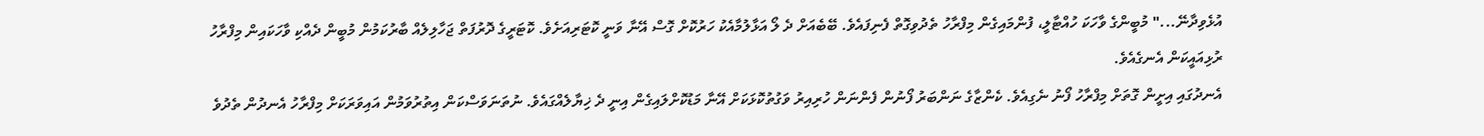އުޅެވިދާނޭ..." މުބީންގެ ވާހަކަ ހުއްޓާލީ، ފުންމައިގެން މިފްރާހު ތެދުވިގޮތް ފެނިފައެވެ. ބޭބެއަށް ދެ ލޯ އަޅާލުމާއެކު ހަރުކޮށް ގޮސް އޭނާ ވަނީ ކޮޓަރިއަށެވެ. ކޮޓަރީގެ ދޮރުފަތް ޖަހާލިލެއް ބާރުކަމުން މުބީން ދެއްކި ވާހަކައިން މިފްރާހު ރުޅިއައީކަން އެނގެއެވެ.
އެނދުގައި އިށީން ގޮތަށް މިފްރާހު ފޯނު ނެގިއެވެ. ކެންޒާގެ ނަންބަރު ފޯނުން ފެންނަން ހުރިއިރު ވަގުތުކޮޅަކަށް އޭނާ މަޑުކޮށްލައިގެން އިނީ ދެ ޚިޔާލެއްގައެވެ. ނުތަނަވަސްކަން އިތުރުވަމުން އައިވަރަކަށް މިފްރާހު އެނދުން ތެދުވެ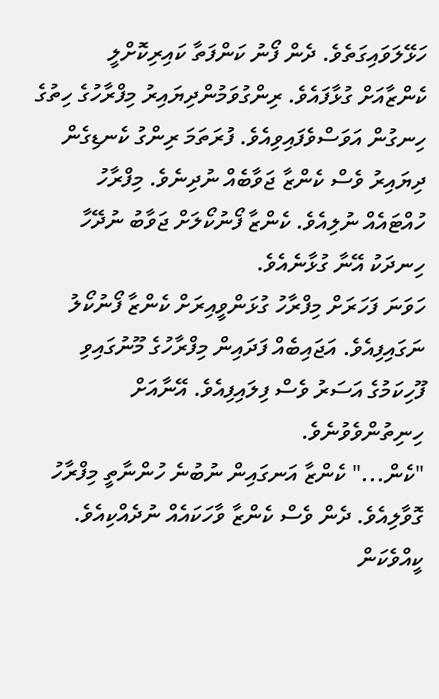ހަޅޭލަވައިގަތެވެ. ދެން ފޯނު ކަންފަތާ ކައިރިކޮށްލީ ކެންޒާއަށް ގުޅާފައެވެ. ރިންގުވަމުންދިޔައިރު މިފްރާހުގެ ހިތުގެ ހިނގުން އަވަސްވެފައިވިއެވެ. ފުރަތަމަ ރިންގު ކެނޑިގެން ދިޔައިރު ވެސް ކެންޒާ ޖަވާބެއް ނުދިނެވެ. މިފްރާހު ހުއްޓައެއް ނުލިއެވެ. ކެންޒާ ފޯނުކޯލަށް ޖަވާބު ނުދޭހާ ހިނދަކު އޭނާ ގުޅާނެއެވެ.
ހަވަނަ ފަހަރަށް މިފްރާހު ގުޅަންވީއިރަށް ކެންޒާ ފޯނުކޯލު ނަގައިފިއެވެ. އަޖައިބެއް ފަދައިން މިފްރާހުގެ މޫނުގައިވި ފޫހިކަމުގެ އަސަރު ވެސް ފިލައިފިއެވެ. އޭނާއަށް ހިނިތުންވެވުނެވެ.
"ކެން..." ކެންޒާ އަނގައިން ނުބުނެ ހުންނާތީ މިފްރާހު ގޮވާލިއެވެ. ދެން ވެސް ކެންޒާ ވާހަކައެއް ނުދެއްކިއެވެ. ކީއްވެކަން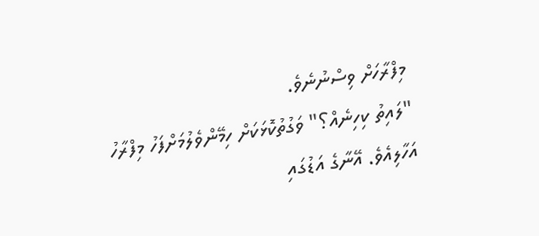މިފްރާހަށް ވިސްނުނެވެ.
"ލައިތު ކިހިނެއް؟" ވަގުތުކޮޅަކަށް ހިމޭންވެލުމަށްފަހު މިފްރާހު އަހާލިއެވެ. އޭނާގެ އަޑުގައި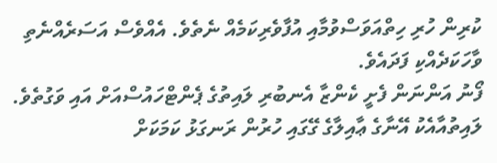ކުރިން ހުރި ހިތްއަވަސްވުމާއި އުފާވެރިކަމެއް ނެތެވެ. އެއްވެސް އަސަރެއްނެތި ވާހަކަދެއްކި ފަދައެވެ.
ފޯނު އަންނަން ފެށީ ކެންޒާ އެނބުރި ލައިތުގެ ޕެންޓްހައުސްއަށް އައި ވަގުތެވެ. ލައިތުއާއެކު އޭނާގެ ޢާއިލާގެ ގޭގައި ހުރުން ރަނގަޅު ކަމަކަށް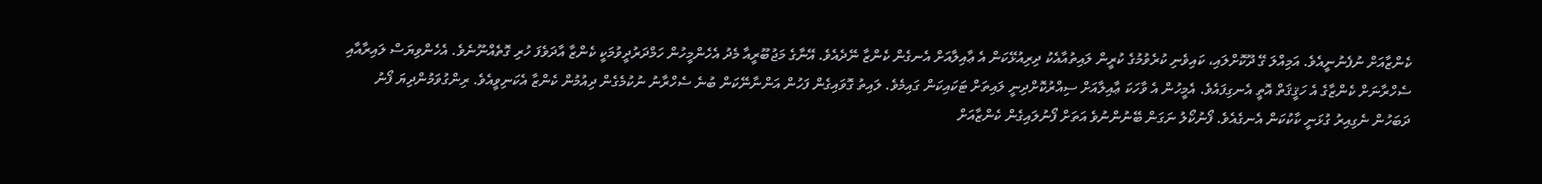ކެންޒާއަށް ނުފެނުނީއެވެ. އަމިއްލަ ގޭ ދޫކޮށްލައި، ކައިވެނި ކުރެވުމުގެ ކުރީން ލައިތުއާއެކު ދިރިއުޅޭކަން އެ ޢާއިލާއަށް އެނގެން ކެންޒާ ނޭދެއެވެ. އޭނާގެ މަޖުބޫރީއާ މެދު އެހެންމީހުން ހަމްދަރުދީވުމަކީ ކެންޒާ އާދަވެފަ ހުރި ގޮތެއްނޫނެވެ. އެހެންވިޔަސް ލައިރާއާއި ސެހްރާނަށް ކެންޒާގެ އެ ހަޤީޤަތް އޮތީ އެނގިފައެވެ. އެމީހުން އެ ވާހަކަ ޢާއިލާއަށް ސިއްރުކޮށްދިނީ ލައިތަށް ޓަކައިކަން ގައިމެވެ. ލައިތު ގޮވައިގެން ފަހުން އަންނާނޭކަން ބުނެ ސެހްރާނު ނުކުމެގެން ދިއުމުން ކެންޒާ އެކަނިވީއެވެ. ރިންގުވަމުންދިޔަ ފޯނު ދަބަހުން ނެގިއިރު ގުޅަނީ ކާކުކަން އެނގެއެވެ. ފޯނުކޯލު ނަގަން ބޭނުންނުވެ އަތަށް ފޯނުލައިގެން ކެންޒާއަށް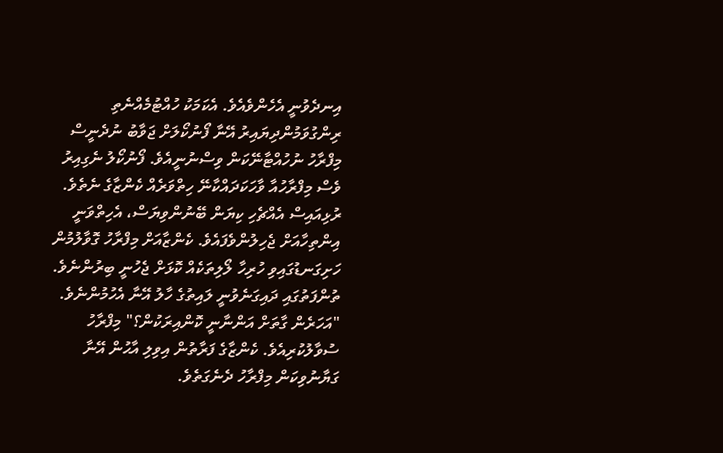އިނދެވުނީ އެހެންވެއެވެ. އެކަމަކު ހުއްޓުމެއްނެތި ރިންގުވަމުންދިޔައިރު އޭނާ ފޯނުކޯލަށް ޖަވާބު ނުދެނީސް މިފްރާހު ނުހުއްޓާނޭކަން ވިސްނުނީއެވެ. ފޯނުކޯލު ނެގިއިރު ވެސް މިފްރާހުއާ ވާހަކަދައްކާނޭ ހިތްވަރެއް ކެންޒާގެ ނެތެވެ. ރުޅިއައިސް އެއްޗެހި ކިޔަން ބޭނުންވިޔަސް، އެހިތްވަނީ އިންތިހާއަށް ޖެހިލުންވެފައެވެ. ކެންޒާއަށް މިފްރާހު ގޮވާލުމުން ހަށިގަނޑުގައިވި ހުރިހާ ލޯލިތަކެއް ކޮޅަށް ޖެހުނީ ބިރުންނެވެ. ތުންފަތުގައި ދައިގަނެވުނީ ލައިތުގެ ހާލު އޭނާ އެހުމުންނެވެ.
"އަހަރެން ގާތަށް އަންނާނީ ކޮންއިރަކުން؟" މިފްރާހު ސުވާލުކުރިއެވެ. ކެންޒާގެ ފަރާތުން އިވިލި އާޙުން އޭނާ ގަޔާނުވިކަން މިފްރާހު ދެނެގަތެވެ.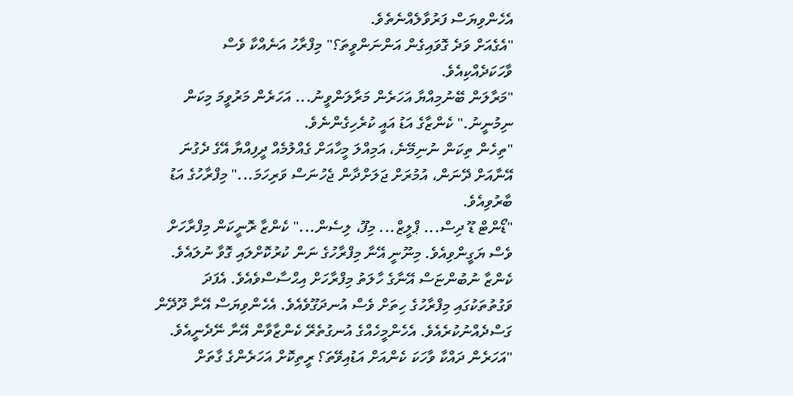އެހެންވިޔަސް ފަރުވާލެއްނެތެވެ.
"އެގެއަށް ވަދެ ގޮވައިގެން އަންނަންވީތަ؟" މިފްރާހު އަނެއްކާ ވެސް ވާހަކަދެއްކިއެވެ.
"މަރާލަން ބޭނުމިއްޔާ އަހަރެން މަރާލަންވީނު... އަހަރެން މަރުވީމަ މިކަން ނިމުނީނު." ކެންޒާގެ އަޑު އައީ ކުރެހިގެންނެވެ.
"ތިހެން ތިކަން ނުނިމޭނެ، އަމިއްލަ މީހާއަށް ގެއްލުމެއް ދީފިއްޔާ އޭގެ ދެގުނަ އޭނާއަށް ދޭނަން، އުމުރަށް ޖަލަށްދާން ޖެހުނަސް ވަރިހަމަ..." މިފްރާހުގެ އަޑު ބާރުވިއެވެ.
"ޑޯންޓް ޑޫ ދިސް... ޕްލީޒް... މިފޫ، ލިސެން..." ކެންޒާ ރޮނީކަން މިފްރާހަށް ވެސް ޔަގީންވިއެވެ. މިނޫނީ އޭނާ މިފްރާހުގެ ނަން ކުރުކޮށްލައި ގޮވާ ނުލައެވެ. ކެންޒާ ނުބުންޏަސް އޭނާގެ ހާލަތު މިފްރާހަށް އިޙްސާސްވެއެވެ. އެފަދަ ވަގުތުތަކުގައި މިފްރާހުގެ ހިތަށް ވެސް އުނދަގޫވެއެވެ. އެހެންވިޔަސް އޭނާ ދޫދޭން ގަސްދެއްނުކުރެއެވެ. އެހެންމީހެއްގެ އުނގުތެރޭ ކެންޒާވާން އޭނާ ނޭދެނީއެވެ.
"އަހަރެން ދައްކާ ވާހަކަ ކެންއަށް އަޑުއިވޭތަ؟ ރީތިކޮށް އަހަރެންގެ ގާތަށް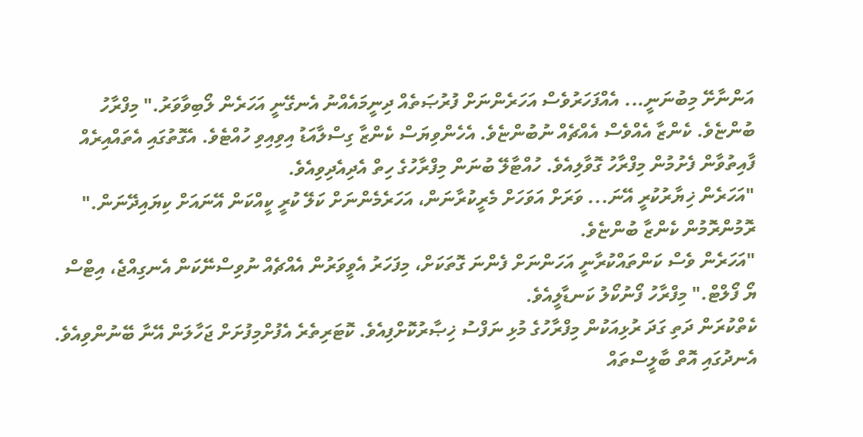އަންނާށޭ މިބުނަނީ... އެއްފަހަރުވެސް އަހަރެންނަށް ފުރުޞަތެއް ދިނީމައެއްނު އެނގޭނީ އަހަރެން ލޯބިވާވަރު." މިފްރާހު ބުންޏެވެ. ކެންޒާ އެއްވެސް އެއްޗެއް ނުބުންޏެވެ. އެހެންވިޔަސް ކެންޒާ ގިސްލާއަޑު އިވިއިވި ހުއްޓެވެ. އެގޮތުގައި އެތައްއިރެއް ފާއިތުވާން ފެށުމުން މިފްރާހު ގޮވާލިއެވެ. ހުއްޓާލޭ ބުނަން މިފްރާހުގެ ހިތް އެދިއެދިވިއެވެ.
"އަހަރެން ޚިޔާރުކުރީ އޭނަ... ވަރަށް އަވަހަށް މެރީކުރާނަން، އަހަރެމެންނަށް ކަލޭ ކުރީ ކީއްކަން އޭނައަށް ކިޔައިދޭނަން." ރޮމުންރޮމުން ކެންޒާ ބުންޏެވެ.
"އަހަރެން ވެސް ކަންތައްކުރާނީ އަހަންނަށް ފެންނަ ގޮތަކަށް، މިފަހަރު އެވީވަރުން އެއްޗެއް ނުވިސްނޭކަން އެނގިއްޖެ، އިޓްސް ޔޯ ފޯލްޓް." މިފްރާހު ފޯނުކޯލު ކަނޑާލީއެވެ.
ކެތްކުރަން ދަތި ގަދަ ރުޅިއަކުން މިފްރާހުގެ މުޅި ނަފްސު ޚިޞާރުކޮށްފިއެވެ. ކޮޓަރިތެރެ އެފުށްމިފުށަށް ޖަހާލަން އޭނާ ބޭނުންވިއެވެ. އެނދުގައި އޮތް ބާލީސްތައް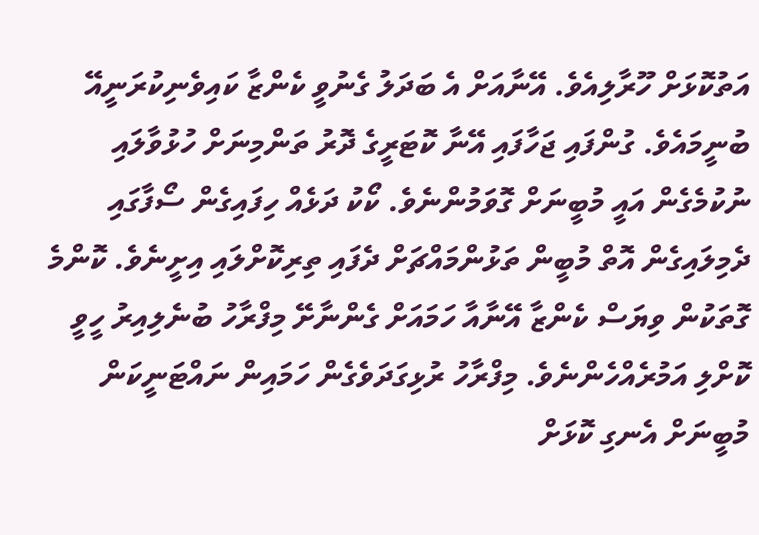އަތުކޮޅަށް ހޫރާލިއެވެ. އޭނާއަށް އެ ބަދަލު ގެނުވީ ކެންޒާ ކައިވެނިކުރަނީއޭ ބުނީމައެވެ. ގުންފައި ޖަހާފައި އޭނާ ކޮޓަރީގެ ދޮރު ތަންމިނަށް ހުޅުވާލައި ނުކުމެގެން އައީ މުބީނަށް ގޮވަމުންނެވެ. ކޯކު ދަޅެއް ހިފައިގެން ސޯފާގައި ދެމިލައިގެން އޮތް މުބީން ތަޅުންމައްޗަށް ދެފައި ތިރިކޮށްލައި އިށީނެވެ. ކޮންމެ ގޮތަކުން ވިޔަސް ކެންޒާ އޭނާއާ ހަމައަށް ގެންނާށޭ މިފްރާހު ބުނެލިއިރު ހީވީ ކޮށްލި އަމުރެއްހެންނެވެ. މިފްރާހު ރުޅިގަދަވެގެން ހަމައިން ނައްޓަނީކަން މުބީނަށް އެނގި ކޮޅަށް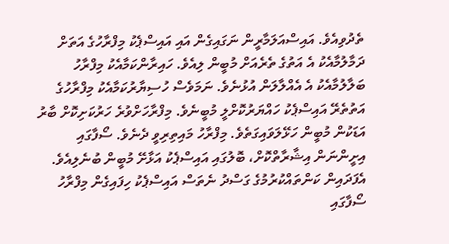ތެދުވިއެވެ. އައިސްއަލަމާރީން ނަގައިގެން އައި އައިސްޕެކު މިފްރާހުގެ އަތަށް ދަމާލުމާއެކު އެ އަތުގެ ތެރެއަށް މުބީން ލިއެވެ. ހައިރާންކަމާއެކު މިފްރާހު ބަލާލުމާއެކު އެ އެއްލާލަން އުޅުނެވެ. ނަމަވެސް ހުސިޔާރުކަމާއެކު މިފްރާހުގެ އަތުތެރޭ އައިސްޕެކު ހައްޔަރުކޮށްލީ މުބީނެވެ. މިފްރާހަށްވުރެ ހަރުކަށިކޮށް ބާރު އަޑަކުން މުބީން ހަޅޭލަވައިގަތެވެ. މިފްރާހު މައިތިރިވީ ދެނެވެ. ސޯފާގައި އިށީންނަން އިޝާރާތްކޮށް، ބޮލުގައި އައިސްޕެކު އަޅާށޭ މުބީން ބުނެލިއެވެ. އެފަދައިން ކަންތައްކުރުމުގެ ގަސްދު ނެތަސް އައިސްޕެކު ހިފައިގެން މިފްރާހު ސޯފާގައި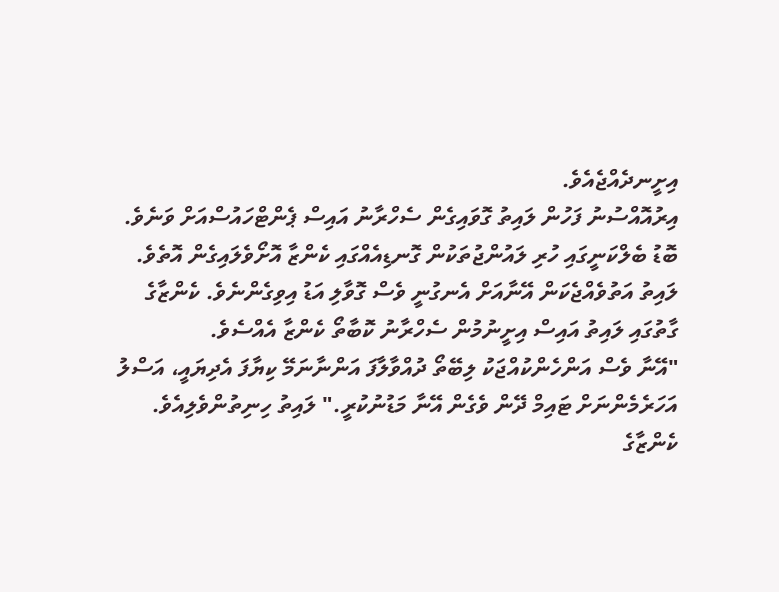އިށީނދެއްޖެއެވެ.
އިރުއޮއްސުނު ފަހުން ލައިތު ގޮވައިގެން ސެހްރާނު އައިސް ޕެންޓްހައުސްއަށް ވަނެވެ. ބޮޑު ބެލްކަނީގައި ހުރި ލައުންޖުތަކުން ގޮނޑިއެއްގައި ކެންޒާ އޮށޯވެލައިގެން އޮތެވެ. ލައިތު އަތުވެއްޖެކަން އޭނާއަށް އެނގުނީ ވެސް ގޮވާލި އަޑު އިވިގެންނެވެ. ކެންޒާގެ ގާތުގައި ލައިތު އައިސް އިށީނުމުން ސެހްރާނު ކޮބާތޯ ކެންޒާ އެއްސެވެ.
"އޭނާ ވެސް އަންހެންކުއްޖަކު ލިބޭތޯ ދުއްވާލާފަ އަންނާނަމޭ ކިޔާފަ އެދިޔައީ، އަސްލު އަހަރެމެންނަށް ޓައިމް ދޭން ވެގެން އޭނާ މަޑުނުކުރީ." ލައިތު ހިނިތުންވެލިއެވެ.
ކެންޒާގެ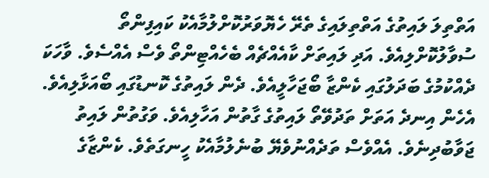އަތްތިލަ ލައިތުގެ އަތްތިލައިގެ ތެރޭ ހެޔޮވަރުކޮށްލުމާއެކު ކައިފިންތޯ ސުވާލުކޮށްލިއެވެ. އަދި ލައިތަށް ކާއެއްޗެއް ބެހެއްޓިންތޯ ވެސް އެއްސެވެ. ވާހަކަ ދެއްކުމުގެ ބަދަލުގައި ކެންޒާ ބޯޖަހާލީއެވެ. ދެން ލައިތުގެ ކޮނޑުގައި ބޯއަޅާލިއެވެ. އެހެން އިނދެ އަތަށް ތަދުވޭތޯ ލައިތުގެ ގާތުން އަހާލިއެވެ. ވަގުތުން ލައިތު ޖަވާބުދިނެވެ. އެއްވެސް ތަދެއްނުވެޔޭ ބުނެލުމާއެކު ހީނގަތެވެ. ކެންޒާގެ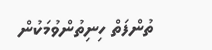ތުންފަތް ހިނިތުންވުމަކުން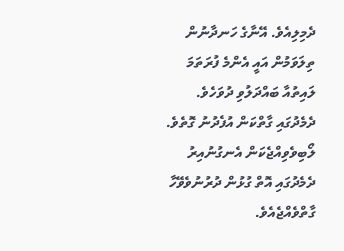ދެމިލިއެވެ. އޭނާގެ ހަނދާނުން ތިލަވަމުން އައީ އެންމެ ފުރަތަމަ ލައިތުއާ ބައްދަލުވި ދުވަހެވެ. ދެމެދުގައި ގާތްކަން އުފެދުނު ގޮތެވެ. ލޯބިވެވިއްޖެކަން އެނގުނުއިރު ދެމެދުގައި އޮތް ގުޅުން ދުރުނުވެވޭހާ ގާތްވެއްޖެއެވެ.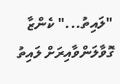"ލައިތު..." ކެންޒާ ގޮވާލަންވާއިރަށް ލައިތު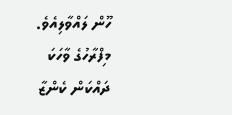ހޫން ލައްވާލިއެވެ.
މިފްރާހުގެ ވާހަކަ ދައްކަން ކެންޒާ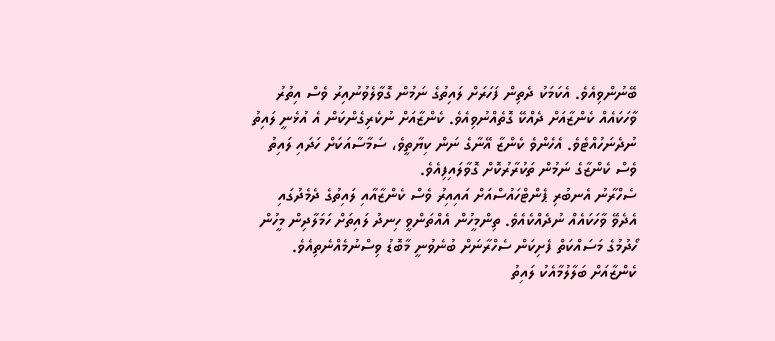ބޭނުންވިއެވެ. އެކަމަކު ދެތިން ފަހަރަށް ލައިތުގެ ނަމުން ގޮވާލެވުނުއިރު ވެސް އިތުރު ވާހަކައެއް ކެންޒާއަށް ދެއްކޭ ގޮތެއްނުވިއެވެ. ކެންޒާއަށް ނުކެރިގެންކަން އެ އުޅެނީ ލައިތު ނުދެނަހުއްޓެވެ. އެހެންވެ ކެންޒާ އޭނާގެ ނަން ކިޔާތީވެ، ސަމާސާއަކަށް ހަދައި ލައިތު ވެސް ކެންޒާގެ ނަމުން ތަކުރާރުކޮށް ގޮވާލައިފިއެވެ.
ސެހްރާނު އެނބުރި ޕެންޓްހައުސްއަށް އައިއިރު ވެސް ކެންޒާއާއި ލައިތުގެ ދެމެދުގައި އެދެވޭ ވާހަކައެއް ނުދެއްކެއެވެ. ތިންމީހުން އެއްތަންވީ ހިނދު ލައިތަށް ހަމަލާދިން މީހުން ހޯދުމުގެ މަސައްކަތް ފެށިކަން ސެހްރާނަށް ބުނެވުނީ މާބޮޑު ވިސްނުމެއްނެތިއެވެ. ކެންޒާއަށް ބަލާލުމާއެކު ލައިތު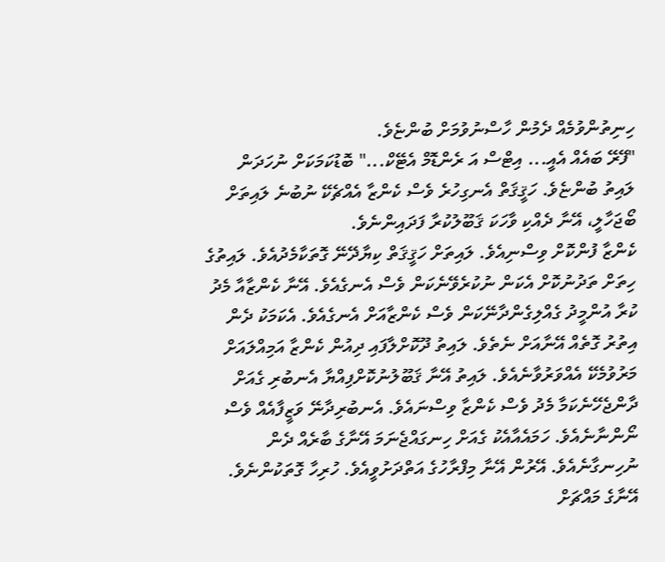ހިނިތުންވުމެއް ދެމުން ހާސްނުވުމަށް ބުންޏެވެ.
"ފޭރޭ ބައެއް އެއީ... އިޓްސް އަ ރެންޑޮމް އެޓޭކް..." ބޮޑުކަމަކަށް ނުހަދަން ލައިތު ބުންޏެވެ. ހަޤީޤަތް އެނގިހުރެ ވެސް ކެންޒާ އެއްޗެކޭ ނުބުނެ ލައިތަށް ބޯޖަހާލީ، އޭނާ ދެއްކި ވާހަކަ ޤަބޫލުކުރާ ފަދައިންނެވެ.
ކެންޒާ ފުންކޮށް ވިސްނިއެވެ. ލައިތަށް ހަޤީޤަތް ކިޔާދޭނޭ ގޮތަކާމެދުއެވެ. ލައިތުގެ ހިތަށް ތަދުނުކޮށް އެކަން ނުކުރެވޭނެކަން ވެސް އެނގެއެވެ. އޭނާ ކެންޒާއާ މެދު ކުރާ އުންމީދު ގެއްލިގެންދާނޭކަން ވެސް ކެންޒާއަށް އެނގެއެވެ. އެކަމަކު ދެން އިތުރު ގޮތެއް އޭނާއަށް ނެތެވެ. ލައިތު ދޫކޮށްލާފައި ދިއުން ކެންޒާ އަމިއްލައަށް މަރުވުމެކޭ އެއްވަރުވާނެއެވެ. ލައިތު އޭނާ ޤަބޫލުނުކޮށްފިއްޔާ އެނބުރި ގެއަށް ދާންޖެހޭނެކަމާ މެދު ވެސް ކެންޒާ ވިސްނައެވެ. އެނބުރިދާނޭ ވަޒީފާއެއް ވެސް ނޯންނާނެއެވެ. ހަމައެއާއެކު ގެއަށް ހިނގައްޖެނަމަ އޭނާގެ ބާރެއް ދެން ނުހިނގާނެއެވެ. އޭރުން އޭނާ މިފްރާހުގެ އަތްދަށުވީއެވެ. ހުރިހާ ގޮތަކުންނެވެ. އޭނާގެ މައްޗަށް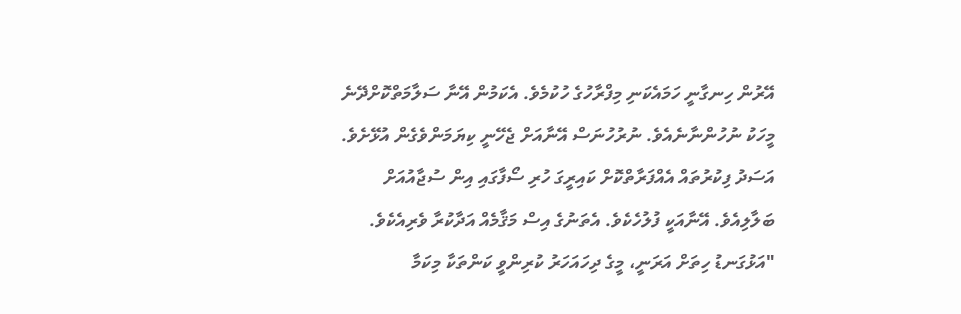އޭރުން ހިނގާނީ ހަމައެކަނި މިފްރާހުގެ ހުކުމެވެ. އެކަމުން އޭނާ ސަލާމަތްކޮށްދޭނެ މީހަކު ނުހުންނާނެއެވެ. ނުރުހުނަސް އޭނާއަށް ޖެހޭނީ ކިޔަމަންވެގެން އުޅޭށެވެ.
އަސަދު ފިކުރުތައް އެއްފަރާތްކޮށް ކައިރީގަ ހުރި ސޯފާގައި އިން ސުޖާއުއަށް ބަލާލިއެވެ. އޭނާއަކީ ފުލުހެކެވެ. އެތަނުގެ އިސް މަޤާމެއް އަދާކުރާ ވެރިއެކެވެ.
"އަޅުގަނޑު ހިތަށް އަރަނީ، މީގެ ދިހައަހަރު ކުރިންވީ ކަންތަކާ މިކަމާ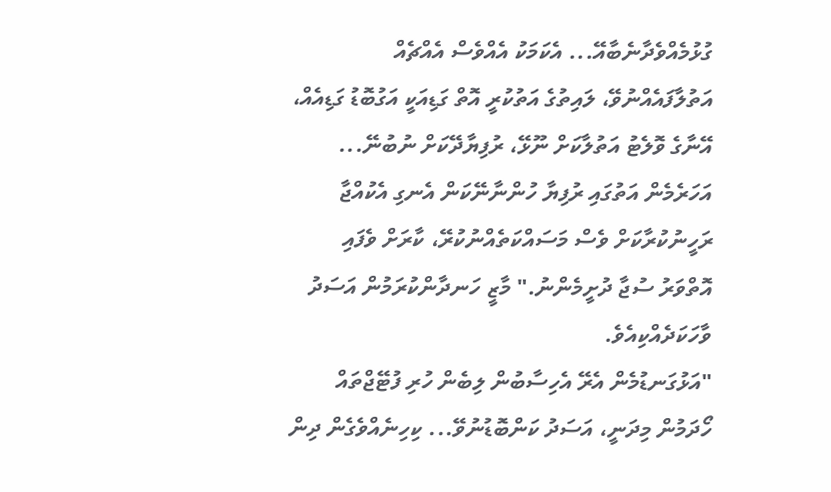ގުޅުމެއްވެދާނެބާއޭ... އެކަމަކު އެއްވެސް އެއްޗެއް އަތުލާފައެއްނުވޭ، ލައިތުގެ އަތުކުރީ އޮތް ގަޑިއަކީ އަގުބޮޑު ގަޑިއެއް، އޭނާގެ ވޮލެޓު އަތުލާކަށް ނޫޅޭ، ރުފިޔާދޭކަށް ނުބުނޭ... އަހަރެމެން އަތުގައި ރުފިޔާ ހުންނާނޭކަން އެނގި އެކުއްޖާ ރަހީނުކުރާކަށް ވެސް މަސައްކަތެއްނުކުރޭ، ކާރަށް ވެފައި އޮތްވަރު ސުޖާ ދުށީމެންނު." މާޒީ ހަނދާންކުރަމުން އަސަދު ވާހަކަދެއްކިއެވެ.
"އަޅުގަނޑުމެން އެރޭ އެހިސާބުން ލިބެން ހުރި ފުޓޭޖްތައް ހޯދަމުން މިދަނީ، އަސަދު ކަންބޮޑުނުވޭ... ކިހިނެއްވެގެން ދިން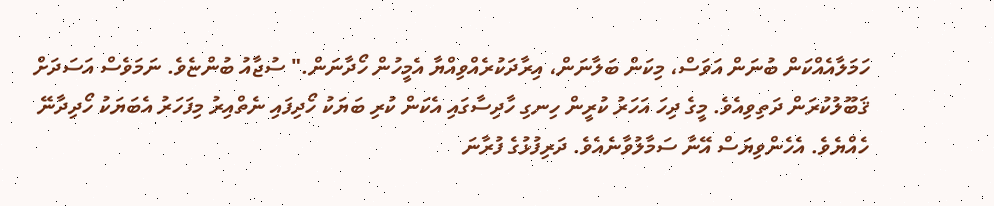ހަމަލާއެއްކަން ބުނަން އަވަސް، މިކަން ބަލާނަން، އިރާދަކުރެއްވިއްޔާ އެމީހުން ހޯދާނަން." ސުޖާއު ބުންޏެވެ. ނަމަވެސް އަސަދަށް ޤަބޫލުކުރަން ދަތިވިއެވެ. މީގެ ދިހަ އަހަރު ކުރީން ހިނގި ހާދިސާގައި އެކަން ކުރި ބަޔަކު ހޯދިފައި ނެތްއިރު މިފަހަރު އެބަޔަކު ހޯދިދާނޭ ހެއްޔެވެ. އެހެންވިޔަސް އޭނާ ސަމާލުވާނެއެވެ. ދަރިފުޅުގެ ފުރާނަ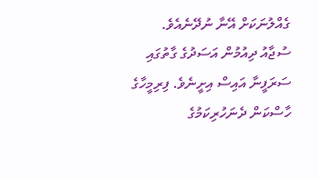ގެއްލުނަކަށް އޭނާ ނުދޭނެއެވެ.
ސުޖާއު ދިއުމުން އަސަދުގެ ގާތުގައި ސަރަފީނާ އައިސް އިށީނެވެ. ފިރިމީހާގެ ހާސްކަން ދެނަހުރިކަމުގެ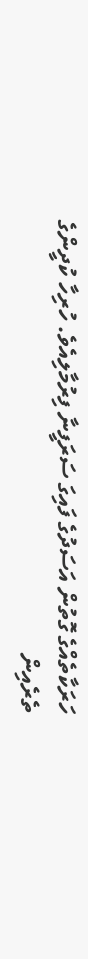ހަރަކާތެއްގެ ގޮތުން އަސަދުގެ ފައިގަ ސަރަފީނާ ފިރުމާލިއެވެ. ހުރިހާ ކުދީންގެ ތެރެއިން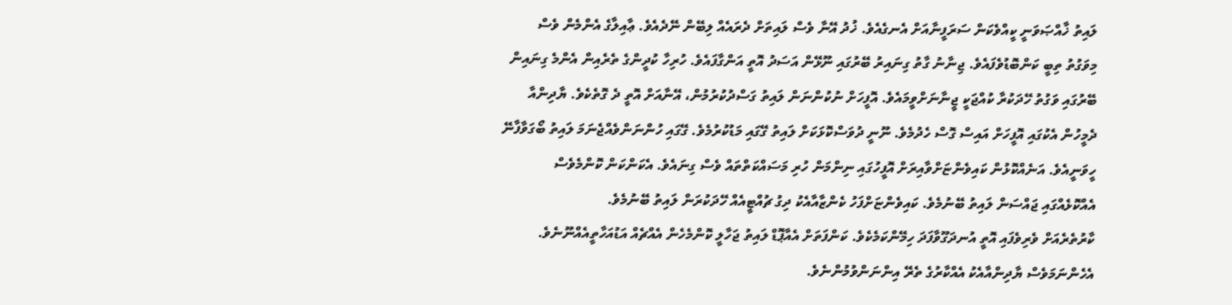ލައިތު ޚާއްޞަވަނީ ކީއްވެކަން ސަރަފީނާއަށް އެނގެއެވެ. ޚުދު އޭނާ ވެސް ލައިތަށް ދެރައެއް ލިބޭން ނޭދެއެވެ. ޢާއިލާގެ އެންމެން ވެސް މިވަގުތު ތިބީ ކަންބޮޑުވެފައެވެ. ޖިނާނު ގާތު ގިނައިރު ބޭރުގައި ނޫޅޭން އަސަދު އޮތީ އަންގާފައެވެ. ހުރިހާ ކުދީންގެ ތެރެއިން އެންމެ ގިނައިން ބޭރުގައި ވަގުތު ހޭދަކުރާ ކުއްޖަކީ ޖީނާނަށްވީމައެވެ. އޮފީހަށް ނުކުންނަން ލައިތު ގަސްދުކުރުމުން، އޭނާއަށް އޮތީ ދެ ގޮތެކެވެ. ޔާދިންއާ ދެމީހުން އެކުގައި އޮފީހަށް އައިސް ގޮސް ހެދުމެވެ. ނޫނީ ދުވަސްކޮޅަކަށް ލައިތު ގޭގައި މަޑުކުރުމެވެ. ގޭގައި ހުންނަންވެއްޖެނަމަ ލައިތު ބޯގަވާފާނޭ ހީވަނީއެވެ. އަނެއްކޮޅުން ކައިވެންޏަށްވާއިރަށް އޮފީހުގައި ނިންމަން ހުރި މަސައްކަތްތައް ވެސް ގިނައެވެ. އެކަންކަން ކޮންމެވެސް އެއްކޮޅެއްގައި ޖައްސަން ލައިތު ބޭނުމެވެ. ކައިވެންޏަށްފަހު ކެންޒާއާއެކު ދިގު ޗުއްޓީއެއް ހޭދަކުރަން ލައިތު ބޭނުމެވެ.
ކާރުތެރެއަށް ވެރިވެފައި އޮތީ އުނދަގޫވާފަދަ ހިމޭންކަމެކެވެ. ކަންފަތަށް އެއާޕޮޑް ލައިތު ޖަހާލީ ކޮންމެހެން އެއްޗެއް އަޑުއަހާތީއެއްނޫނެވެ. އެހެންނަމަވެސް ޔާދިންއާއެކު އެއްކާރުގެ ތެރޭ އިންނަންވުމުންނެވެ.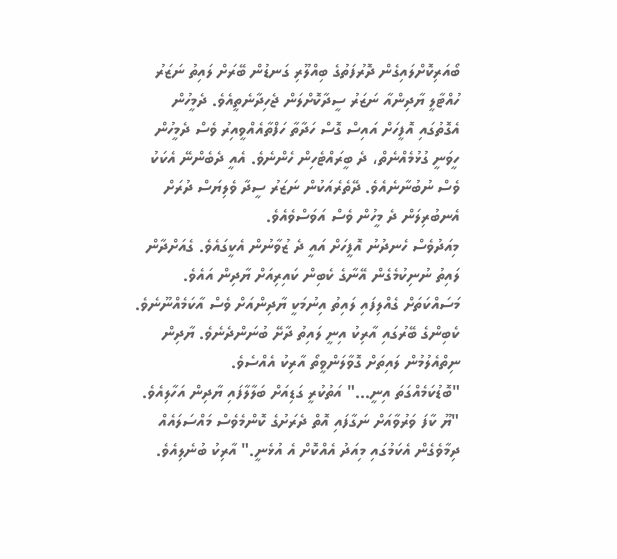ބޯއަރިކޮށްލައިގެން ދޮރުފަތުގެ ބިއްލޫރި ގަނޑުން ބޭރަށް ލައިތު ނަޒަރު ހުއްޓާލީ ޔާދިންއާ ނަޒަރު ސީދާކޮށްލަން ޖެހިދާނެތީއެވެ. ދެމީހުން އެގޮތުގައި އޮފީހަށް އައިސް ގޮސް ހަދާތާ ހަފްތާއެއްވީއިރު ވެސް ދެމީހުން ހީވަނީ ގުޅުމެއްނެތް، ދެ ބީރައްޓެހިން ހެންނެވެ. އެއީ ދެބެންނޭ އެކަކު ވެސް ނުބުނާނެއެވެ. ދޭތެރެއަކުން ނަޒަރު ސީދާ ވެލިޔަސް ދުރަށް އެނބުރިލަން ދެ މީހުން ވެސް އަވަސްވެއެވެ.
މިއަދުވެސް ހެނދުނު އޮފީހަށް އައީ ދެ ޒުވާނުން އެކީގައެވެ. ގެއަށްދާން ލައިތު ނުނިކުމެގެން އޭނާގެ ކެބިން ކައިރިއަށް ޔާދިން އައެވެ. މަސައްކަތަށް ގެއްލިފައި ލައިތު އިނުމަކީ ޔާދިންއަށް ވެސް އާކަމެއްނޫނެވެ. ކެބިންގެ ބޭރުގައި އާރިކު އިނީ ލައިތު ދާށޭ ބުނަންދެނެވެ. ޔާދިން ނިތްއެލުމުން ލައިތަށް ގޮވާލަންވީތޯ އާރިކު އެއްސެވެ.
"ބޮޑުކަމެއްގަތަ އިނީ..." އަތުކުރީ ގަޑިއަށް ބަލާލާފައި ޔާދިން އަހާލިއެވެ.
"ޔޫ ކާފަ ވަރުވާއަށް ނަގާފައި އޮތް ދެރަށުގެ ކޮންމެވެސް މައްސަލައެއް ދިމާވެގެން އެކަމުގައި މިއަދު އެއްކޮށް އެ އުޅެނީ." އާރިކު ބުނެލިއެވެ.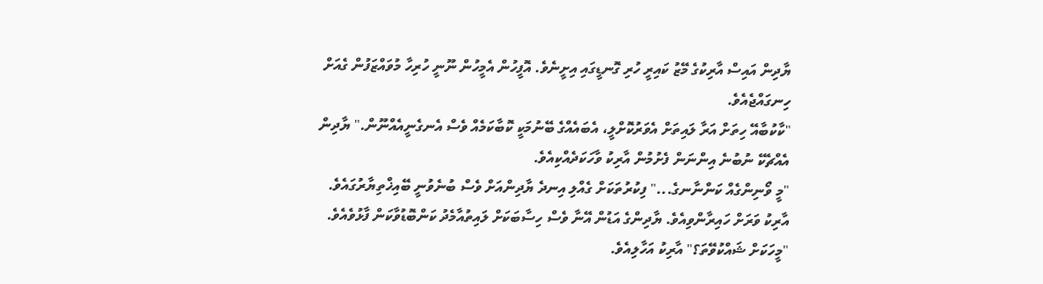ޔާދިން އައިސް އާރިކުގެ މޭޒު ކައިރީ ހުރި ގޮނޑީގައި އިށީނެވެ. އޮފީހުން އެމީހުން ނޫނީ ހުރިހާ މުވައްޒަފުން ގެއަށް ހިނގައްޖެއެވެ.
"ކާކުބާއޭ ހިތަށް އަރާ ލައިތަށް އެވަރުކޮށްލީ، އެބައެއްގެ ބޭނުމަކީ ކޮބާކަމެއް ވެސް އެނގެނީއެއްނޫން." ޔާދިން އެއްޗެކޭ ނުބުނެ އިންނަން ފެށުމުން އާރިކު ވާހަކަދެއްކިއެވެ.
"މީ ވޯނިންގެއް ކަންނާނގެ..." ފިކުރުތަކަށް ގެއްލި އިނދެ ޔާދިންއަށް ވެސް ބުނެވުނީ ބޭއިޚްތިޔާރުގައެވެ. އާރިކު ވަރަށް ހައިރާންވިއެވެ. ޔާދިންގެ އަޑުން އޭނާ ވެސް ހިސާބަކަށް ލައިތުއާމެދު ކަންބޮޑުވާކަން ފާޅުވެއެވެ.
"މީހަކަށް ޝައްކުވޭތަ؟" އާރިކު އަހާލިއެވެ.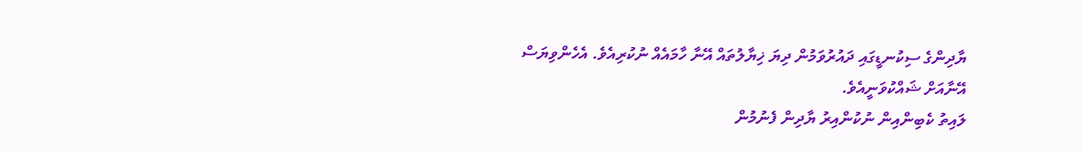ޔާދިންގެ ސިކުނޑީގައި ދައުރުވަމުން ދިޔަ ޚިޔާލުތައް އޭނާ ހާމައެއް ނުކުރިއެވެ. އެހެންވިޔަސް އޭނާއަށް ޝައްކުވަނީއެވެ.
ލައިތު ކެބިންއިން ނުކުންއިރު ޔާދިން ފެނުމުން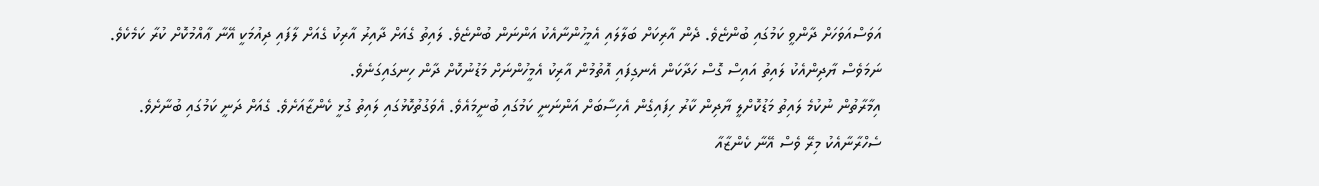އަވަސްއަވަހަށް ދާންވީ ކަމުގައި ބުންޏެވެ. ދެން އާރިކަށް ބަލާލައި އެމީހުންނާއެކު އަންނަން ބުންޏެވެ. ލައިތު ގެއަށް ދާއިރު އާރިކު ގެއަށް ލާފައި ދިއުމަކީ އޭނާ ޢާއްމުކޮށް ކުރާ ކަމެކެވެ. ނަމަވެސް ޔާދިންއެކު ލައިތު އައިސް ގޮސް ހަދާކަން އެނގިފައި އޮތުމުން އާރިކު އެމީހުންނަށް މަޑުނުކޮށް ދާން ހިނގައިގަނެވެ.
އިމާރާތުން ނުކުމެ ލައިތު މަޑުކޮށްލީ ޔާދިން ކާރު ހިފައިގެން އެހިސާބަށް އަންނަނީ ކަމުގައި ބުނީމައެވެ. އެވަގުތުކޮޅުގައި ލައިތު ގުޅީ ކެންޒާއަށެވެ. ގެއަށް ދަނީ ކަމުގައި ބުނާށެވެ. ސެހްރާނާއެކު މިރޭ ވެސް އޭނާ ކެންޒާއާ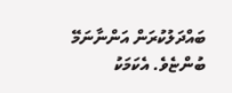ބައްދަލުކުރަން އަންނާނަމޭ ބުންޏެވެ. އެކަމަކު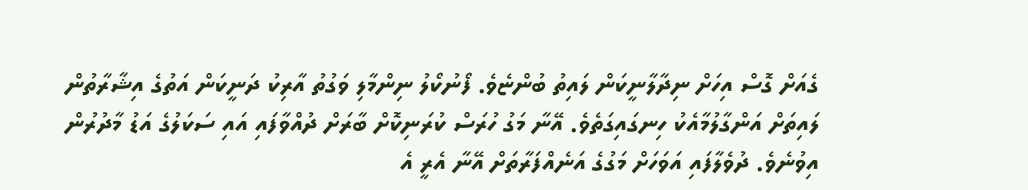ގެއަށް ގޮސް އިހަށް ނިދާލާނީކަން ލައިތު ބުންޏެވެ. ފޯނުކޯލު ނިންމާލި ވަގުތު އާރިކު ދަނީކަން އަތުގެ އިޝާރާތުން ލައިތަށް އަންގާލުމާއެކު ހިނގައިގަތެވެ. އޭނާ މަގު ހުރަސް ކުރަނިކޮށް ބާރަށް ދުއްވާފައި އައި ސަކަލުގެ އަޑު މާދުރުން އިވުނެވެ. ދުވެލާފައި އަވަހަށް މަގުގެ އަނެއްފަރާތަށް އޭނާ އެރީ އެ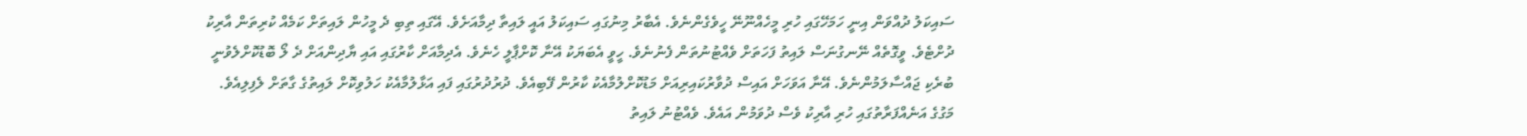ސައިކަލު ދުއްވަން އިނީ ހަމަހޭގައި ހުރި މީހެއްނޫނޭ ހީވެގެންނެވެ. އެބާރު މިނުގައި ސައިކަލު އައީ ލައިތާ ދިމާއަށެވެ. އޭގައި ތިބި ދެ މީހުން ލައިތަށް ކަމެއް ކުރިތަން އާރިކު ދުށްޓެވެ. ވީގޮތެއް ނޭނގުނަސް ލައިތު ފަހަތަށް ވެއްޓުނުތަން ފެނުނެވެ. ހީވީ އެބަޔަކު އޭނާ ކޮށްޕާލީ ހެނެވެ. އެދިމާއަށް ކާރުގައި އައި ޔާދިންއަށް ދެ ލޯ ބޮޑުކޮށްލެވުނީ ބުރެކި ޖައްސާލަމުންނެވެ. އޭނާ އަވަހަށް އައިސް ދުވާރުކައިރިއަށް މަޑުކޮށްލުމާއެކު ކާރުން ފޭބިއެވެ. ދުރުދުރުގައި ފައި އަޅާލުމާއެކު ހަލުވިކޮށް ލައިތުގެ ގާތަށް ލެފިލިއެވެ. މަގުގެ އަނެއްފަރާތުގައި ހުރި އާރިކު ވެސް ދުވަމުން އައެވެ. ވެއްޓުނު ލައިތު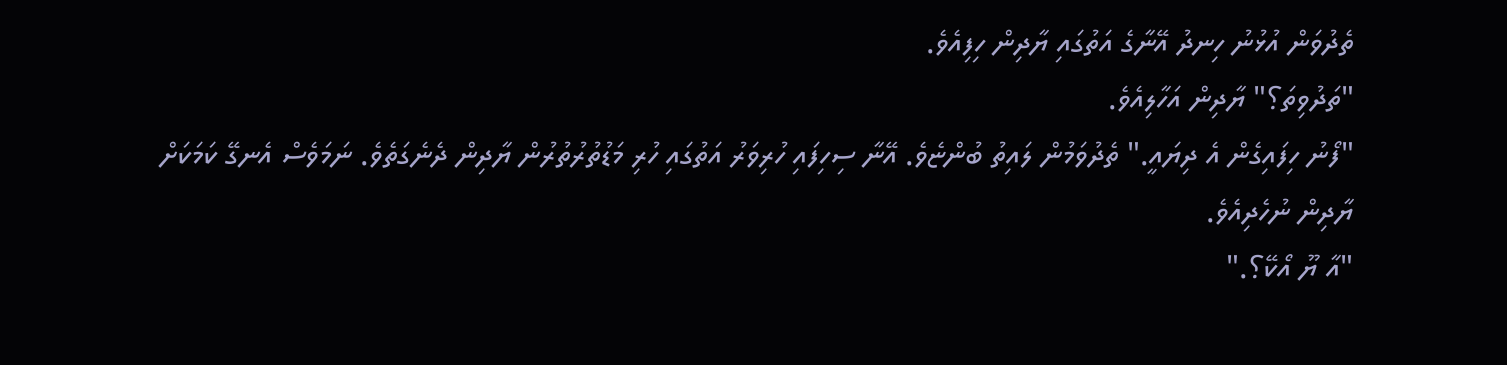ތެދުވަން އުޅުނު ހިނދު އޭނާގެ އަތުގައި ޔާދިން ހިފިއެވެ.
"ތަދުވިތަ؟" ޔާދިން އަހާލިއެވެ.
"ފޯނު ހިފައިގެން އެ ދިޔައީ." ތެދުވަމުން ލައިތު ބުންޏެވެ. އޭނާ ސިހިފައި ހުރިވަރު އަތުގައި ހުރި މަޑުތުރުތުރުން ޔާދިން ދެނެގަތެވެ. ނަމަވެސް އެނގޭ ކަމަކަށް ޔާދިން ނުހެދިއެވެ.
"އާ ޔޫ އޯކޭ؟."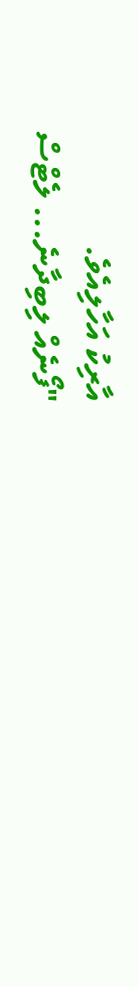އާރިކު އަހާލިއެވެ.
"ފޯނެއް ލިބިދާނެ... ލެޓްސް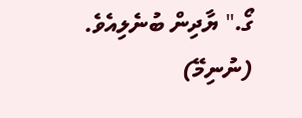ގޯ." ޔާދިން ބުނެލިއެވެ.
(ނުނިމޭ)